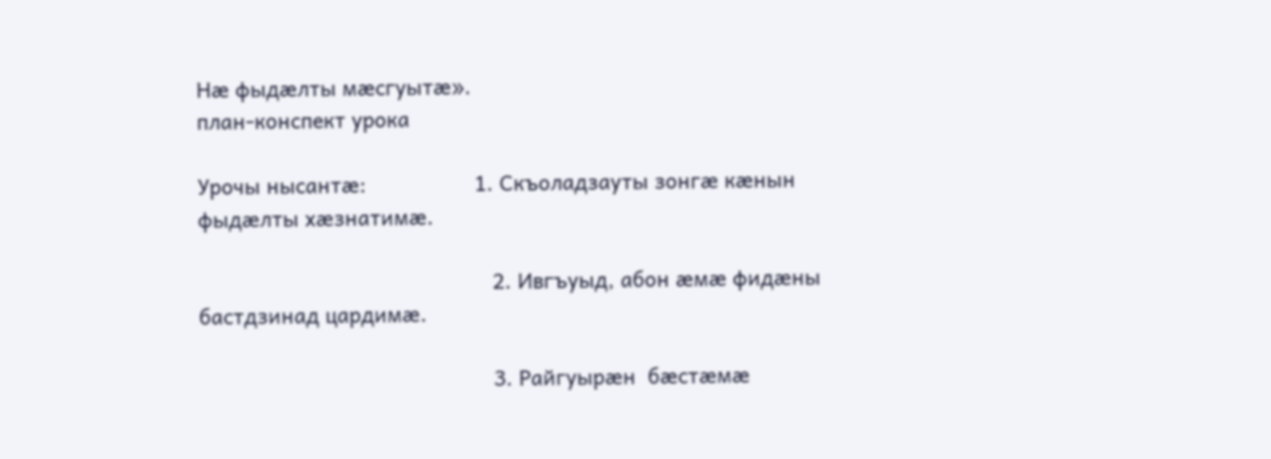Нæ фыдæлты мæсгуытæ».
план-конспект урока

Урочы нысантæ:                  1. Скъоладзауты зонгæ кæнын фыдæлты хæзнатимæ.

                                                 2. Ивгъуыд, абон æмæ фидæны бастдзинад цардимæ.

                                                 3. Райгуырæн  бæстæмæ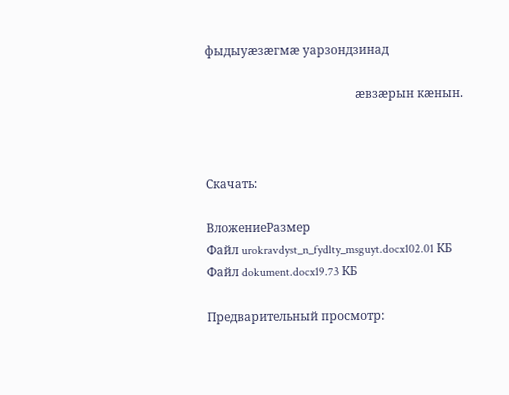фыдыуæзæгмæ уарзондзинад

                                                  æвзæрын кæнын.



Скачать:

ВложениеРазмер
Файл urokravdyst_n_fydlty_msguyt.docx102.01 КБ
Файл dokument.docx19.73 КБ

Предварительный просмотр: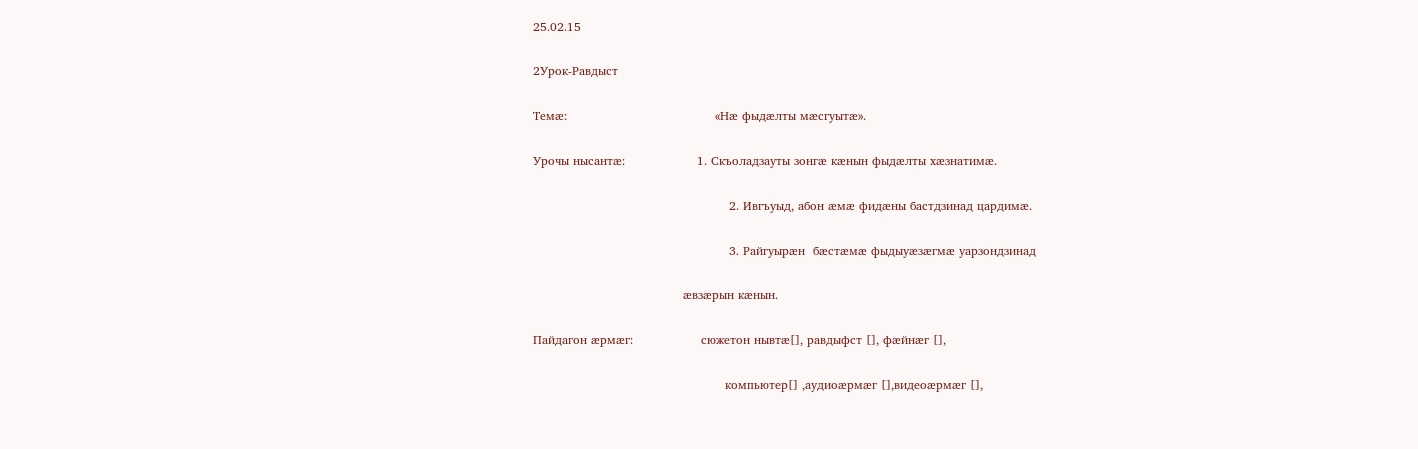25.02.15

2Урок-Равдыст

Темæ:                                     «Нæ фыдæлты мæсгуытæ».

Урочы нысантæ:                  1. Скъоладзауты зонгæ кæнын фыдæлты хæзнатимæ.

                                                 2. Ивгъуыд, абон æмæ фидæны бастдзинад цардимæ.

                                                 3. Райгуырæн  бæстæмæ фыдыуæзæгмæ уарзондзинад

                                                  æвзæрын кæнын.

Пайдагон æрмæг:                 сюжетон нывтæ[], равдыфст [], фæйнæг [],

                                                компьютер[] ,аудиоæрмæг [],видеоæрмæг [],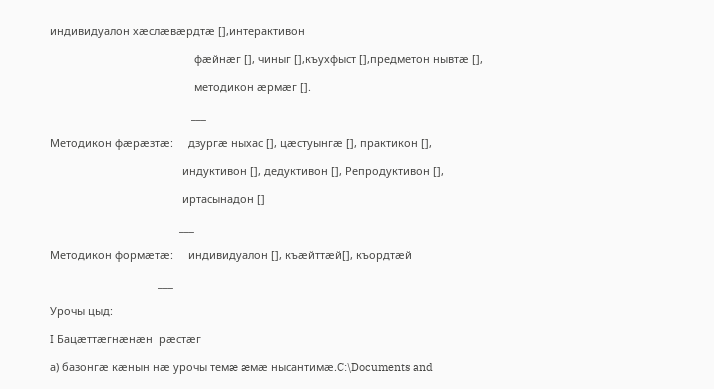индивидуалон хæслæвæрдтæ [],интерактивон

                                                фæйнæг [], чиныг [],къухфыст [],предметон нывтæ [],

                                                методикон æрмæг [].

                                               ___

Методикон фæрæзтæ:     дзургæ ныхас [], цæстуынгæ [], практикон [],

                                            индуктивон [], дедуктивон [], Репродуктивон [],

                                            иртасынадон []

                                           ___

Методикон формæтæ:     индивидуалон [], къæйттæй[], къордтæй

                                    ___

Урочы цыд:

I Бацæттæгнæнæн  рæстæг

а) базонгæ кæнын нæ урочы темæ æмæ нысантимæ.C:\Documents and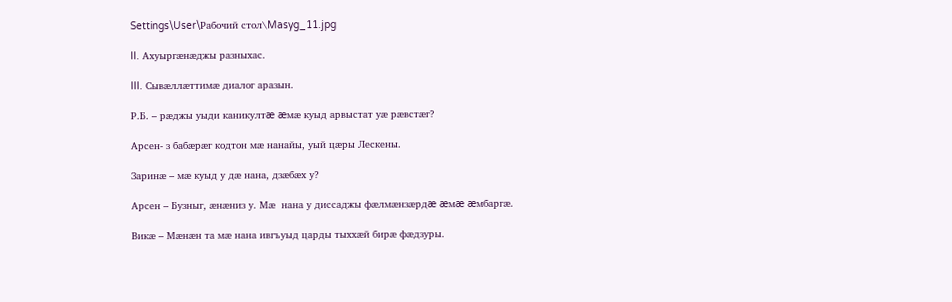Settings\User\Рабочий стол\Masyg_11.jpg

II. Ахуыргæнæджы разныхас.

III. Сывæллæттимæ диалог аразын.

Р.Б. – рæджы уыди каникултæ æмæ куыд арвыстат уæ рæвстæг?

Арсен- з бабæрæг кодтон мæ нанайы, уый цæры Лескены.

Заринæ – мæ куыд у дæ нана, дзæбæх у?

Арсен – Бузныг, æнæниз у. Мæ  нана у диссаджы фæлмæнзæрдæ æмæ æмбаргæ.

Викæ – Мæнæн та мæ нана ивгъуыд царды тыххæй бирæ фæдзуры.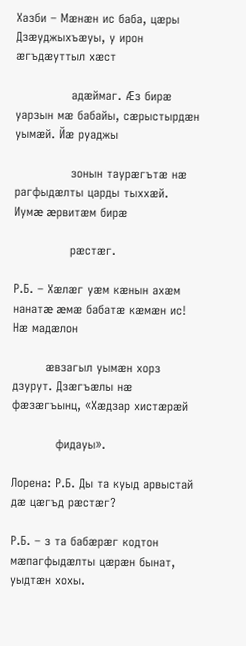Хазби – Мæнæн ис баба, цæры Дзæуджыхъæуы, у ирон æгъдæуттыл хæст

              адæймаг. Æз бирæ уарзын мæ бабайы, сæрыстырдæн уымæй. Йæ руаджы

              зонын таурæгътæ нæ рагфыдæлты царды тыххæй. Иумæ æрвитæм бирæ

              рæстæг.

Р.Б. – Хæлæг уæм кæнын ахæм нанатæ æмæ бабатæ кæмæн ис! Нæ мадæлон

           æвзагыл уымæн хорз дзурут. Дзæгъæлы нæ фæзæгъынц, «Хæдзар хистæрæй

           фидауы».

Лорена: Р.Б. Ды та куыд арвыстай дæ цæгъд рæстæг?

Р.Б. – з та бабæрæг кодтон мæпагфыдæлты цæрæн бынат, уыдтæн хохы.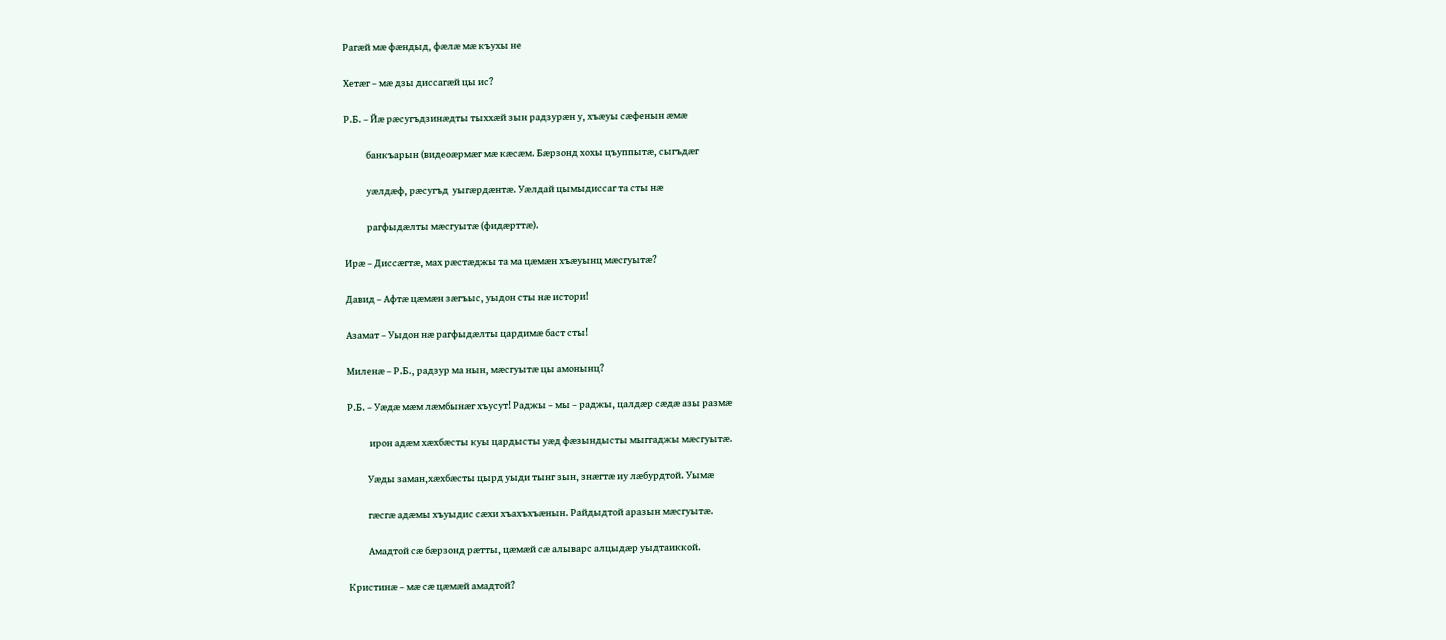Рагæй мæ фæндыд, фæлæ мæ къухы не

Хетæг – мæ дзы диссагæй цы ис?

Р.Б. – Йæ рæсугъдзинæдты тыххæй зын радзурæн у, хъæуы сæфенын æмæ

           банкъарын (видеоæрмæг мæ кæсæм. Бæрзонд хохы цъуппытæ, сыгъдæг

           уæлдæф, рæсугъд  уыгæрдæнтæ. Уæлдай цымыдиссаг та сты нæ

           рагфыдæлты мæсгуытæ (фидæрттæ).

Ирæ – Диссæгтæ, мах рæстæджы та ма цæмæн хъæуынц мæсгуытæ?

Давид – Афтæ цæмæн зæгъыс, уыдон сты нæ истори!

Азамат – Уыдон нæ рагфыдæлты цардимæ баст сты!

Миленæ – Р.Б., радзур ма нын, мæсгуытæ цы амонынц?

Р.Б. – Уæдæ мæм лæмбынæг хъусут! Раджы – мы – раджы, цалдæр сæдæ азы размæ

           ирон адæм хæхбæсты куы цардысты уæд фæзындысты мыггаджы мæсгуытæ.

          Уæды заман,хæхбæсты цырд уыди тынг зын, знæгтæ иу лæбурдтой. Уымæ

          гæсгæ адæмы хъуыдис сæхи хъахъхъæнын. Райдыдтой аразын мæсгуытæ.

          Амадтой сæ бæрзонд рæтты, цæмæй сæ алыварс алцыдæр уыдтаиккой.

Кристинæ – мæ сæ цæмæй амадтой?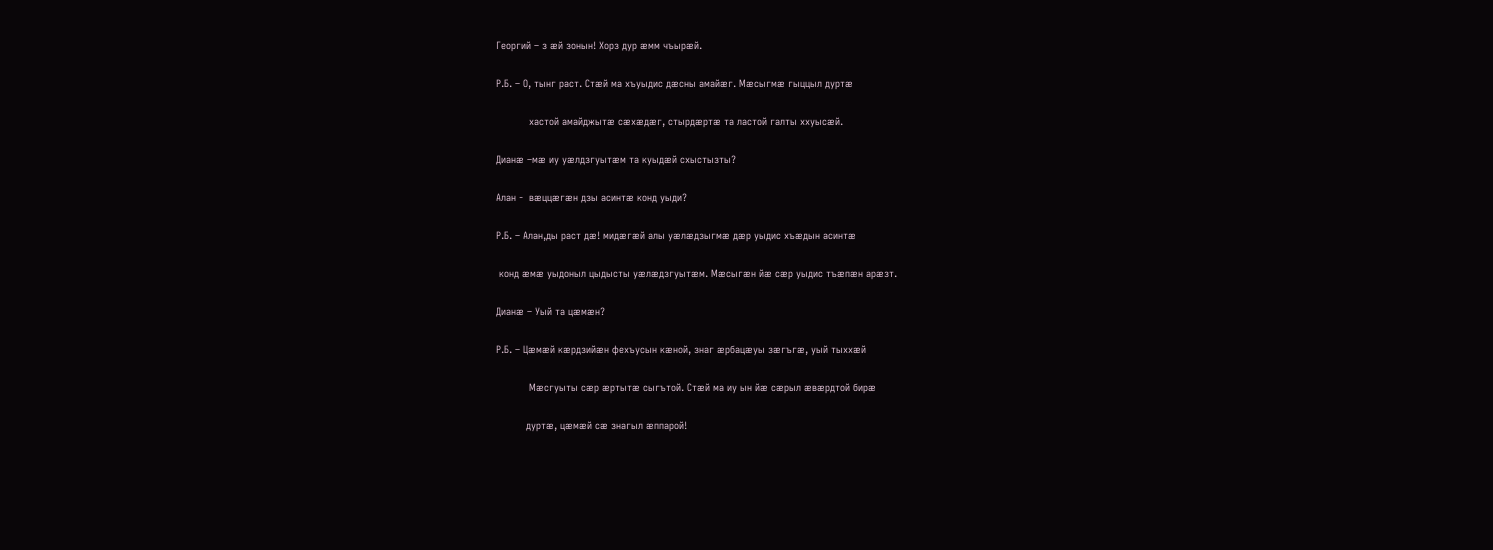Георгий – з æй зонын! Хорз дур æмм чъырæй.

Р.Б. – О, тынг раст. Стæй ма хъуыдис дæсны амайæг. Мæсыгмæ гыццыл дуртæ

           хастой амайджытæ сæхæдæг, стырдæртæ та ластой галты ххуысæй.

Дианæ –мæ иу уæлдзгуытæм та куыдæй схыстызты?

Алан -  вæццæгæн дзы асинтæ конд уыди?

Р.Б. – Алан,ды раст дæ! мидæгæй алы уæлæдзыгмæ дæр уыдис хъæдын асинтæ

 конд æмæ уыдоныл цыдысты уæлæдзгуытæм. Мæсыгæн йæ сæр уыдис тъæпæн арæзт.

Дианæ – Уый та цæмæн?

Р.Б. – Цæмæй кæрдзийæн фехъусын кæной, знаг æрбацæуы зæгъгæ, уый тыххæй

           Мæсгуыты сæр æртытæ сыгътой. Стæй ма иу ын йæ сæрыл æвæрдтой бирæ

          дуртæ, цæмæй сæ знагыл æппарой!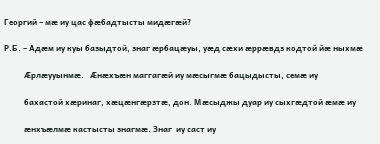Георгий – мæ иу цас фæбадтысты мидæгæй?

Р.Б. – Адæм иу куы базыдтой, знаг æрбацæуы, уæд сæхи æррæвдз кодтой йæ ныхмæ

          Æрлæууынмæ.   Æнæхъæн маггагæй иу мæсыгмæ бацыдысты, семæ иу

          бахастой хæринаг, хæцæнгæрзтæ, дон. Мæсыджы дуар иу сыхгæдтой æмæ иу

          æнхъæлмæ кастысты знагмæ. Знаг  иу саст иу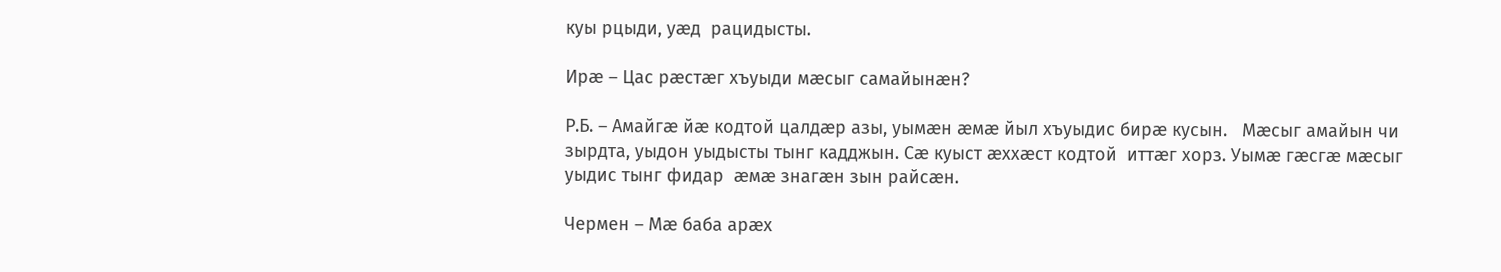куы рцыди, уæд  рацидысты.

Ирæ – Цас рæстæг хъуыди мæсыг самайынæн?

Р.Б. – Амайгæ йæ кодтой цалдæр азы, уымæн æмæ йыл хъуыдис бирæ кусын.   Мæсыг амайын чи зырдта, уыдон уыдысты тынг кадджын. Сæ куыст æххæст кодтой  иттæг хорз. Уымæ гæсгæ мæсыг уыдис тынг фидар  æмæ знагæн зын райсæн.

Чермен – Мæ баба арæх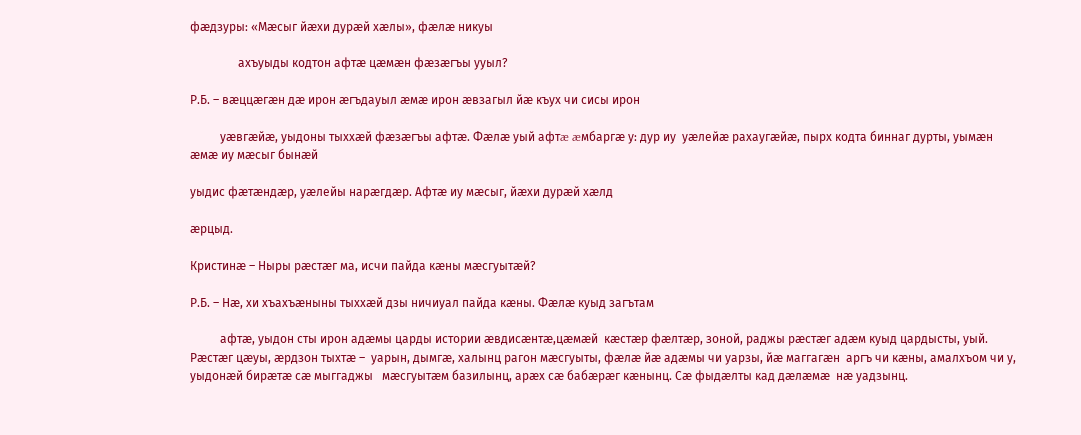фæдзуры: «Мæсыг йæхи дурæй хæлы», фæлæ никуы

                ахъуыды кодтон афтæ цæмæн фæзæгъы ууыл?

Р.Б. – вæццæгæн дæ ирон æгъдауыл æмæ ирон æвзагыл йæ къух чи сисы ирон

          уæвгæйæ, уыдоны тыххæй фæзæгъы афтæ. Фæлæ уый афтæ æмбаргæ у: дур иу  уæлейæ рахаугæйæ, пырх кодта биннаг дурты, уымæн æмæ иу мæсыг бынæй

уыдис фæтæндæр, уæлейы нарæгдæр. Афтæ иу мæсыг, йæхи дурæй хæлд

æрцыд.

Кристинæ – Ныры рæстæг ма, исчи пайда кæны мæсгуытæй?

Р.Б. – Нæ, хи хъахъæныны тыххæй дзы ничиуал пайда кæны. Фæлæ куыд загътам

          афтæ, уыдон сты ирон адæмы царды истории æвдисæнтæ,цæмæй  кæстæр фæлтæр, зоной, раджы рæстæг адæм куыд цардысты, уый. Рæстæг цæуы, æрдзон тыхтæ –  уарын, дымгæ, халынц рагон мæсгуыты, фæлæ йæ адæмы чи уарзы, йæ маггагæн  аргъ чи кæны, амалхъом чи у, уыдонæй бирæтæ сæ мыггаджы   мæсгуытæм базилынц, арæх сæ бабæрæг кæнынц. Сæ фыдæлты кад дæлæмæ  нæ уадзынц.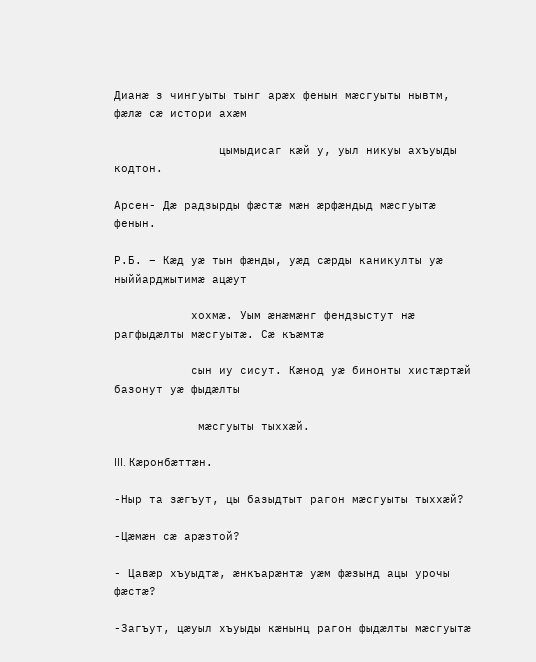Дианæ з чингуыты тынг арæх фенын мæсгуыты нывтм, фæлæ сæ истори ахæм

               цымыдисаг кæй у, уыл никуы ахъуыды кодтон.

Арсен- Дæ радзырды фæстæ мæн æрфæндыд мæсгуытæ фенын.

Р.Б. – Кæд уæ тын фæнды, уæд сæрды каникулты уæ ныййарджытимæ ацæут

           хохмæ. Уым æнæмæнг фендзыстут нæ рагфыдæлты мæсгуытæ. Сæ къæмтæ

           сын иу сисут. Кæнод уæ бинонты хистæртæй базонут уæ фыдæлты

            мæсгуыты тыххæй.

III. Кæронбæттæн.

-Ныр та зæгъут, цы базыдтыт рагон мæсгуыты тыххæй?

-Цæмæн сæ арæзтой?

- Цавæр хъуыдтæ, æнкъарæнтæ уæм фæзынд ацы урочы фæстæ?

-Загъут, цæуыл хъуыды кæнынц рагон фыдæлты мæсгуытæ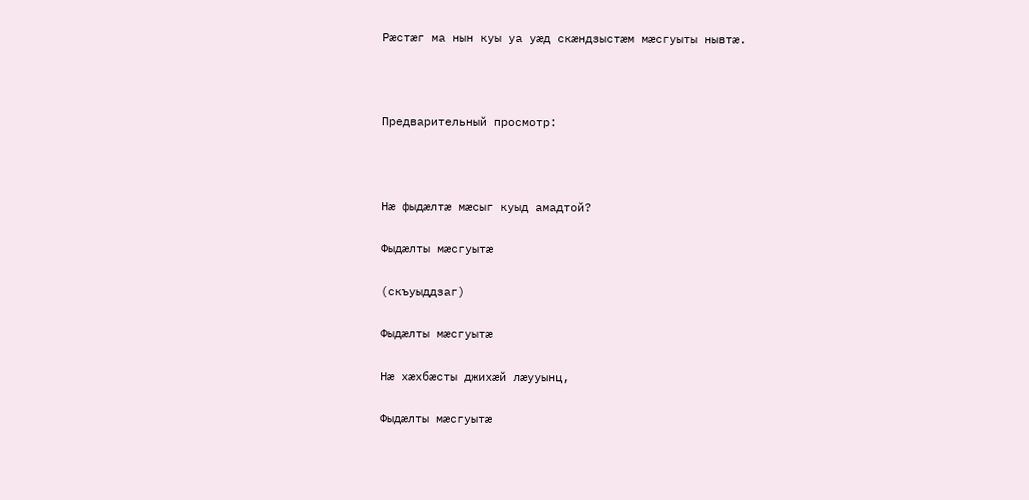Рæстæг ма нын куы уа уæд скæндзыстæм мæсгуыты нывтæ.



Предварительный просмотр:



Нæ фыдæлтæ мæсыг куыд амадтой?

Фыдæлты мæсгуытæ

(скъуыддзаг)

Фыдæлты мæсгуытæ

Нæ хæхбæсты джихæй лæууынц,

Фыдæлты мæсгуытæ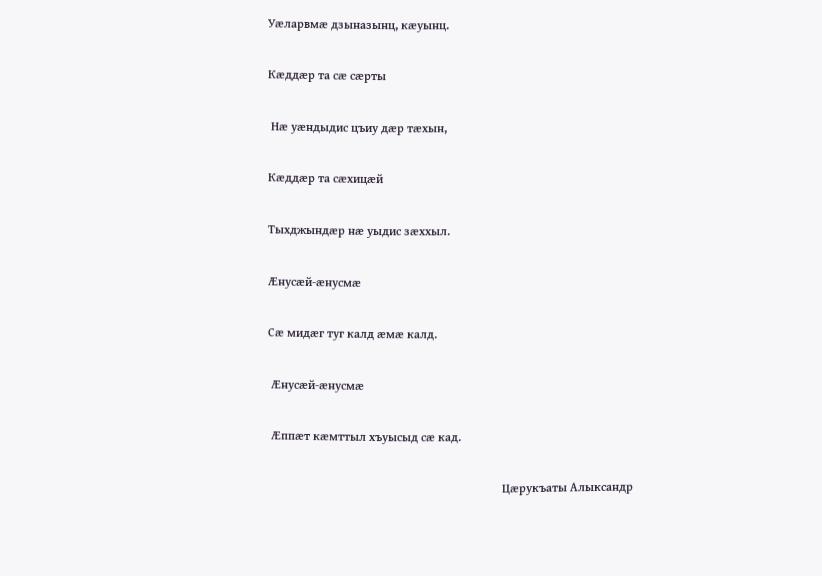Уæларвмæ дзыназынц, кæуынц.

Кæддæр та сæ сæрты

 Нæ уæндыдис цъиу дæр тæхын,

Кæддæр та сæхицæй

Тыхджындæр нæ уыдис зæххыл.

Æнусæй-æнусмæ

Сæ мидæг туг калд æмæ калд.

 Æнусæй-æнусмæ

 Æппæт кæмттыл хъуысыд сæ кад.

                                                                              Цæрукъаты Алыксандр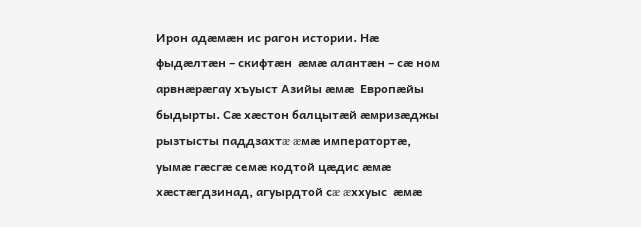Ирон адæмæн ис рагон истории. Нæ фыдæлтæн – скифтæн  æмæ алантæн – сæ ном арвнæрæгау хъуыст Азийы æмæ  Европæйы быдырты. Сæ хæстон балцытæй æмризæджы рызтысты паддзахтæ æмæ императортæ, уымæ гæсгæ семæ кодтой цæдис æмæ хæстæгдзинад, агуырдтой сæ æххуыс  æмæ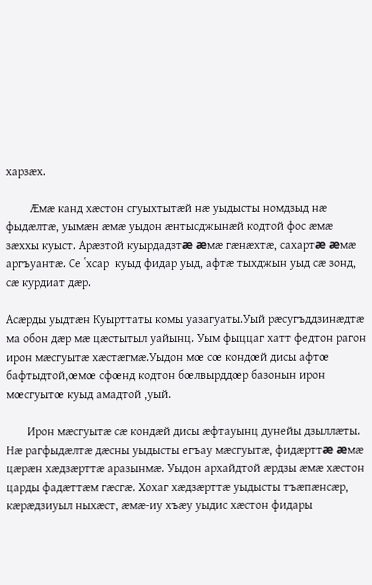харзæх.

        Æмæ канд хæстон сгуыхтытæй нæ уыдысты номдзыд нæ фыдæлтæ, уымæн æмæ уыдон æнтысджынæй кодтой фос æмæ  зæххы куыст. Арæзтой куырдадзтæ æмæ гæнæхтæ, сахартæ æмæ аргъуантæ. Се ῾хсар  куыд фидар уыд, афтæ тыхджын уыд сæ зонд, сæ курдиат дæр.

Асæрды уыдтæн Куырттаты комы уазагуаты.Уый рæсугъддзинæдтæ ма обон дæр мæ цæстытыл уайынц. Уым фыццаг хатт федтон рагон ирон мæсгуытæ хæстæгмæ.Уыдон мœ сœ кондœй дисы афтœ бафтыдтой,œмœ сфœнд кодтон бœлвырддœр базонын ирон мœсгуытœ куыд амадтой ,уый.

       Ирон мæсгуытæ сæ кондæй дисы æфтауынц дунейы дзыллæты. Нæ рагфыдæлтæ дæсны уыдысты егъау мæсгуытæ, фидæрттæ æмæ цæрæн хæдзæрттæ аразынмæ. Уыдон архайдтой æрдзы æмæ хæстон царды фадæттæм гæсгæ. Хохаг хæдзæрттæ уыдысты тъæпæнсæр, кæрæдзиуыл ныхæст, æмæ-иу хъæу уыдис хæстон фидары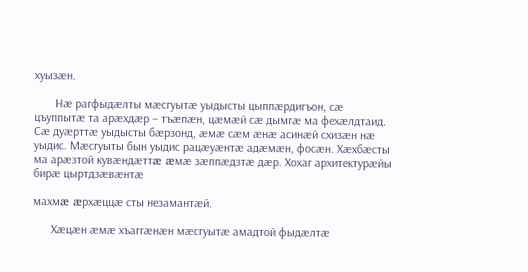хуызæн.

       Нæ рагфыдæлты мæсгуытæ уыдысты цыппæрдигъон, сæ цъуппытæ та арæхдæр – тъæпæн, цæмæй сæ дымгæ ма фехæлдтаид. Сæ дуæрттæ уыдысты бæрзонд, æмæ сæм æнæ асинæй схизæн нæ уыдис. Мæсгуыты бын уыдис рацæуæнтæ адæмæн, фосæн. Хæхбæсты ма арæзтой кувæндæттæ æмæ зæппæдзтæ дæр. Хохаг архитектурæйы бирæ цыртдзæвæнтæ

махмæ æрхæццæ сты незамантæй.

      Хæцæн æмæ хъаггæнæн мæсгуытæ амадтой фыдæлтæ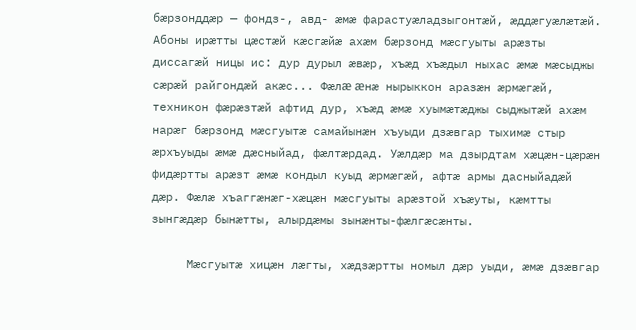бæрзонддæр — фондз-, авд- æмæ фарастуæладзыгонтæй, æддæгуæлæтæй. Абоны ирæтты цæстæй кæсгæйæ ахæм бæрзонд мæсгуыты арæзты диссагæй ницы ис: дур дурыл æвæр, хъæд хъæдыл ныхас æмæ мæсыджы сæрæй райгондæй акæс... Фæлæ æнæ нырыккон аразæн æрмæгæй, техникон фæрæзтæй афтид дур, хъæд æмæ хуымæтæджы сыджытæй ахæм нарæг бæрзонд мæсгуытæ самайынæн хъуыди дзæвгар тыхимæ стыр æрхъуыды æмæ дæсныйад, фæлтæрдад. Уæлдæр ма дзырдтам хæцæн-цæрæн фидæртты арæзт æмæ кондыл куыд æрмæгæй, афтæ армы дасныйадæй дæр. Фæлæ хъаггæнæг-хæцæн мæсгуыты арæзтой хъæуты, кæмтты зынгæдæр бынæтты, алырдæмы зынæнты-фæлгæсæнты.

     Мæсгуытæ хицæн лæгты, хæдзæртты номыл дæр уыди, æмæ дзæвгар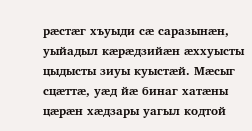рæстæг хъуыди сæ саразынæн, уыйадыл кæрæдзийæн æххуысты цыдысты зиуы куыстæй. Мæсыг сцæттæ, уæд йæ бинаг хатæны цæрæн хæдзары уагыл кодтой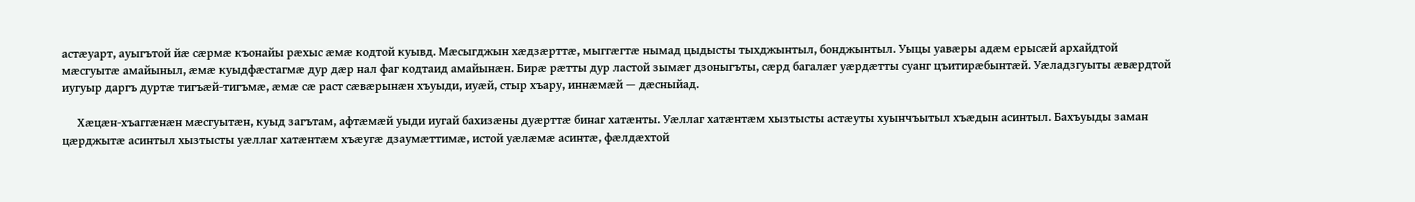астæуарт, ауыгътой йæ сæрмæ къонайы рæхыс æмæ кодтой куывд. Мæсыгджын хæдзæрттæ, мыггæгтæ нымад цыдысты тыхджынтыл, бонджынтыл. Уыцы уавæры адæм ерысæй архайдтой мæсгуытæ амайыныл, æмæ куыдфæстагмæ дур дæр нал фаг кодтаид амайынæн. Бирæ рæтты дур ластой зымæг дзоныгъты, сæрд багалæг уæрдæтты суанг цъитирæбынтæй. Уæладзгуыты æвæрдтой иугуыр даргъ дуртæ тигъæй-тигъмæ, æмæ сæ раст сæвæрынæн хъуыди, иуæй, стыр хъару, иннæмæй — дæсныйад.

     Хæцæн-хъаггæнæн мæсгуытæн, куыд загътам, афтæмæй уыди иугай бахизæны дуæрттæ бинаг хатæнты. Уæллаг хатæнтæм хызтысты астæуты хуынчъытыл хъæдын асинтыл. Бахъуыды заман цæрджытæ асинтыл хызтысты уæллаг хатæнтæм хъæугæ дзаумæттимæ, истой уæлæмæ асинтæ, фæлдæхтой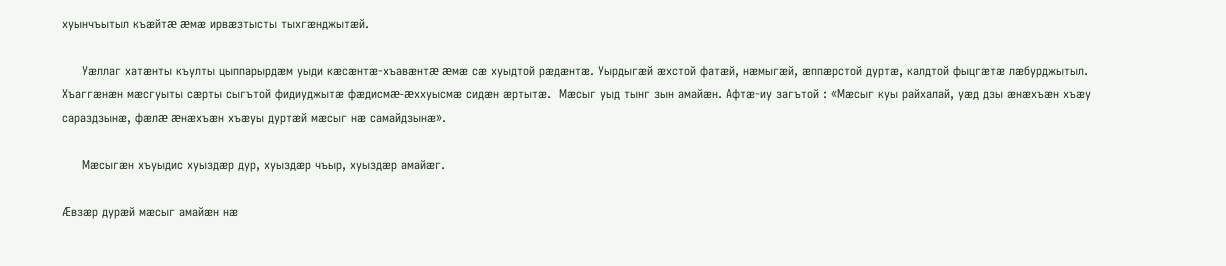хуынчъытыл къæйтæ æмæ ирвæзтысты тыхгæнджытæй.

     Уæллаг хатæнты къулты цыппарырдæм уыди кæсæнтæ-хъавæнтæ æмæ сæ хуыдтой рæдæнтæ. Уырдыгæй æхстой фатæй, нæмыгæй, æппæрстой дуртæ, калдтой фыцгæтæ лæбурджытыл. Хъаггæнæн мæсгуыты сæрты сыгътой фидиуджытæ фæдисмæ-æххуысмæ сидæн æртытæ.  Мæсыг уыд тынг зын амайæн. Афтæ-иу загътой : «Мæсыг куы райхалай, уæд дзы æнæхъæн хъæу сараздзынæ, фæлæ æнæхъæн хъæуы дуртæй мæсыг нæ самайдзынæ».

     Мæсыгæн хъуыдис хуыздæр дур, хуыздæр чъыр, хуыздæр амайæг.

Æвзæр дурæй мæсыг амайæн нæ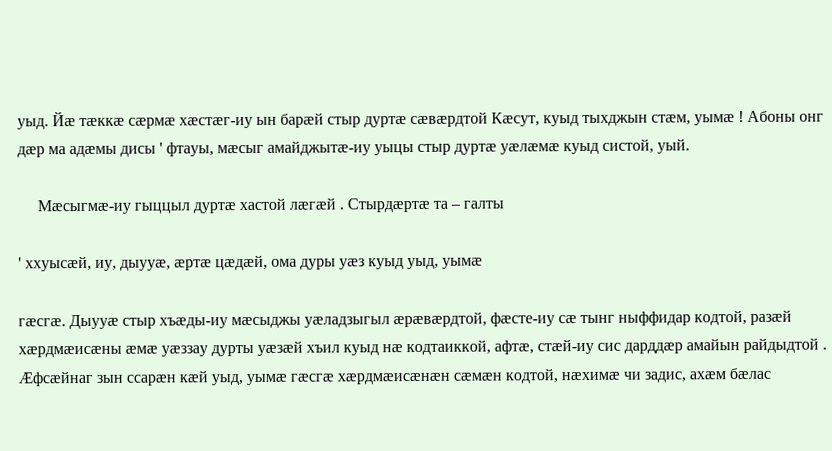уыд. Йæ тæккæ сæрмæ хæстæг-иу ын барæй стыр дуртæ сæвæрдтой Кæсут, куыд тыхджын стæм, уымæ ! Абоны онг дæр ма адæмы дисы ' фтауы, мæсыг амайджытæ-иу уыцы стыр дуртæ уæлæмæ куыд систой, уый.

     Мæсыгмæ-иу гыццыл дуртæ хастой лæгæй . Стырдæртæ та – галты

' ххуысæй, иу, дыууæ, æртæ цæдæй, ома дуры уæз куыд уыд, уымæ

гæсгæ. Дыууæ стыр хъæды-иу мæсыджы уæладзыгыл æрæвæрдтой, фæсте-иу сæ тынг ныффидар кодтой, разæй хæрдмæисæны æмæ уæззау дурты уæзæй хъил куыд нæ кодтаиккой, афтæ, стæй-иу сис дарддæр амайын райдыдтой . Æфсæйнаг зын ссарæн кæй уыд, уымæ гæсгæ хæрдмæисæнæн сæмæн кодтой, нæхимæ чи задис, ахæм бæлас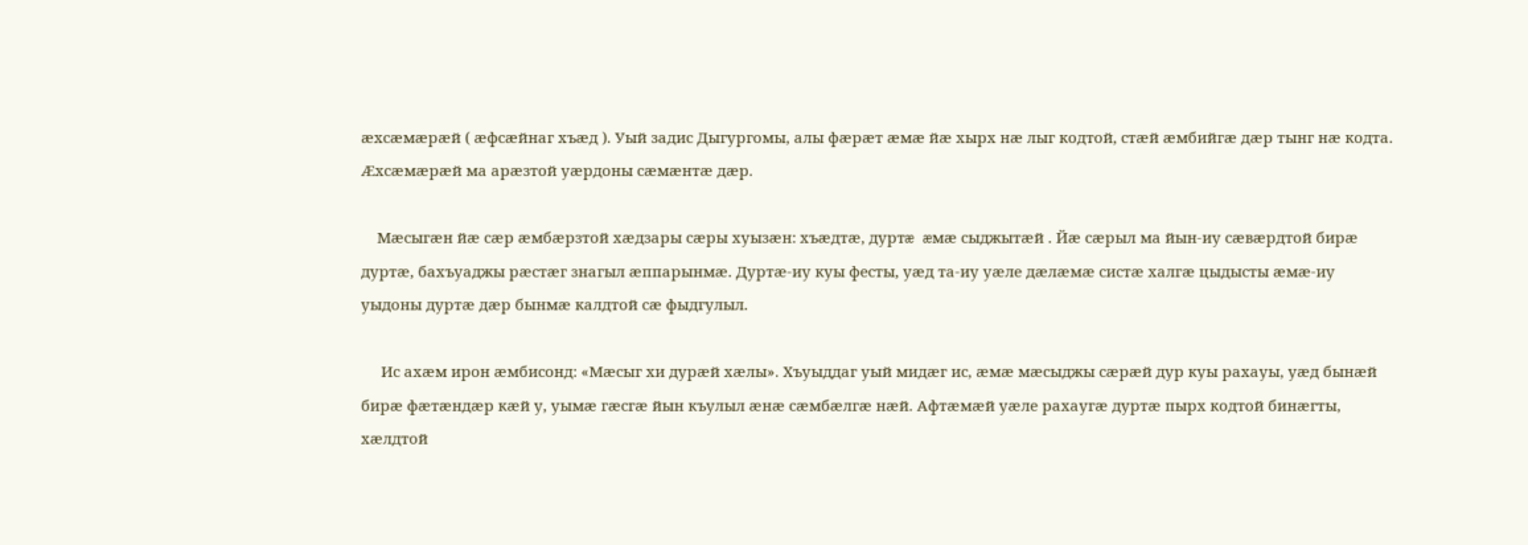æхсæмæрæй ( æфсæйнаг хъæд ). Уый задис Дыгургомы, алы фæрæт æмæ йæ хырх нæ лыг кодтой, стæй æмбийгæ дæр тынг нæ кодта. Æхсæмæрæй ма арæзтой уæрдоны сæмæнтæ дæр.

    Мæсыгæн йæ сæр æмбæрзтой хæдзары сæры хуызæн: хъæдтæ, дуртæ æмæ сыджытæй . Йæ сæрыл ма йын-иу сæвæрдтой бирæ дуртæ, бахъуаджы рæстæг знагыл æппарынмæ. Дуртæ-иу куы фесты, уæд та-иу уæле дæлæмæ систæ халгæ цыдысты æмæ-иу уыдоны дуртæ дæр бынмæ калдтой сæ фыдгулыл.

     Ис ахæм ирон æмбисонд: «Мæсыг хи дурæй хæлы». Хъуыддаг уый мидæг ис, æмæ мæсыджы сæрæй дур куы рахауы, уæд бынæй бирæ фæтæндæр кæй у, уымæ гæсгæ йын къулыл æнæ сæмбæлгæ нæй. Афтæмæй уæле рахаугæ дуртæ пырх кодтой бинæгты, хæлдтой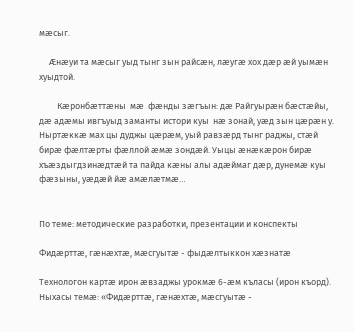мæсыг.

     Æнæуи та мæсыг уыд тынг зын райсæн, лæугæ хох дæр æй уымæн хуыдтой.

         Кæронбæттæны  мæ  фæнды зæгъын: дæ Райгуырæн бæстæйы, дæ адæмы ивгъуыд заманты истори куы  нæ зонай, уæд зын цæрæн у. Ныртæккæ мах цы дуджы цæрæм, уый равзæрд тынг раджы, стæй бирæ фæлтæрты фæллой æмæ зондæй. Уыцы æнæкæрон бирæ хъæздыгдзинæдтæй та пайда кæны алы адæймаг дæр, дунемæ куы фæзыны, уæдæй йæ амæлæтмæ…


По теме: методические разработки, презентации и конспекты

Фидæрттæ, гæнæхтæ, мæсгуытæ - фыдæлтыккон хæзнатæ

Технологон картæ ирон ӕвзаджы урокмæ 6-æм къласы (ирон къорд). Ныхасы темӕ: «Фидæрттæ, гæнæхтæ, мæсгуытæ -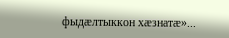фыдæлтыккон хæзнатæ»...